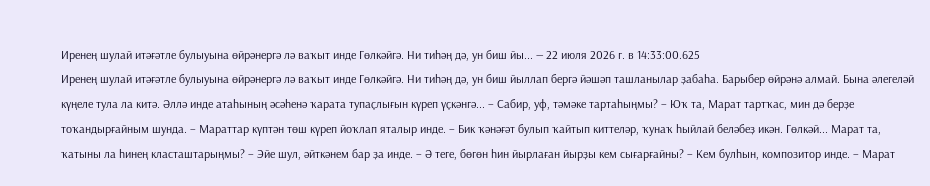Иренең шулай итәғәтле булыуына өйрәнергә лә ваҡыт инде Гөлкәйгә. Ни тиһәң дә, ун биш йы... — 22 июля 2026 г. в 14:33:00.625
Иренең шулай итәғәтле булыуына өйрәнергә лә ваҡыт инде Гөлкәйгә. Ни тиһәң дә, ун биш йыллап бергә йәшәп ташланылар ҙабаһа. Барыбер өйрәнә алмай. Бына әлегеләй күңеле тула ла китә. Әллә инде атаһының әсәһенә ҡарата тупаҫлығын күреп үҫкәнгә... – Сабир, уф, тәмәке тартаһыңмы? – Юҡ та, Марат тартҡас, мин дә берҙе тоҡандырғайным шунда. – Мараттар күптән төш күреп йоҡлап яталыр инде. – Бик ҡәнәғәт булып ҡайтып киттеләр, ҡунаҡ һыйлай беләбеҙ икән. Гөлкәй... Марат та, ҡатыны ла һинең класташтарыңмы? – Эйе шул, әйткәнем бар ҙа инде. – Ә теге, бөгөн һин йырлаған йырҙы кем сығарғайны? – Кем булһын, композитор инде. – Марат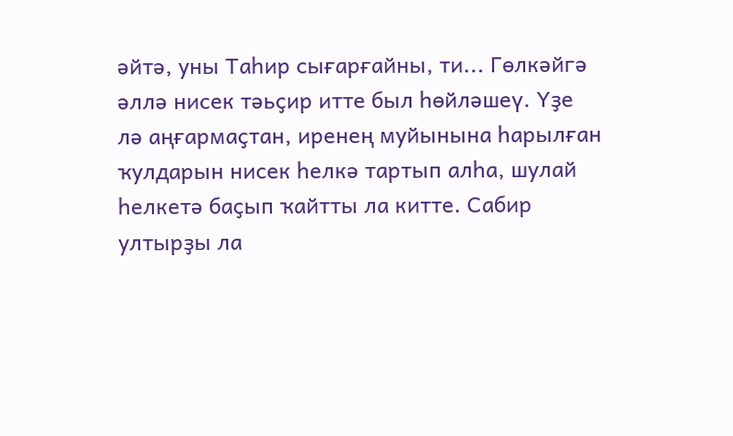әйтә, уны Таһир сығарғайны, ти... Гөлкәйгә әллә нисек тәьҫир итте был һөйләшеү. Үҙе лә аңғармаҫтан, иренең муйынына һарылған ҡулдарын нисек һелкә тартып алһа, шулай һелкетә баҫып ҡайтты ла китте. Сабир ултырҙы ла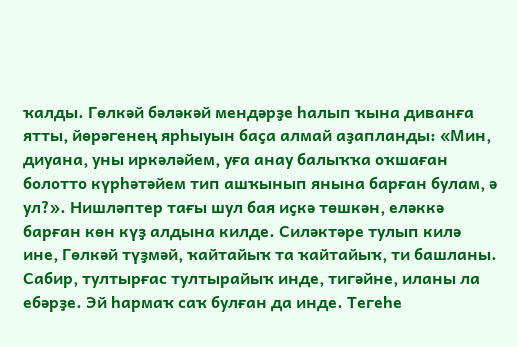ҡалды. Гөлкәй бәләкәй мендәрҙе һалып ҡына диванға ятты, йөрәгенең ярһыуын баҫа алмай аҙапланды: «Мин, диуана, уны иркәләйем, уға анау балыҡҡа оҡшаған болотто күрһәтәйем тип ашҡынып янына барған булам, ә ул?». Нишләптер тағы шул бая иҫкә төшкән, еләккә барған көн күҙ алдына килде. Силәктәре тулып килә ине, Гөлкәй түҙмәй, ҡайтайыҡ та ҡайтайыҡ, ти башланы. Сабир, тултырғас тултырайыҡ инде, тигәйне, иланы ла ебәрҙе. Эй һармаҡ саҡ булған да инде. Тегеһе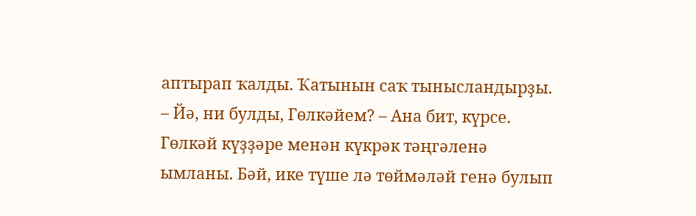аптырап ҡалды. Ҡатынын саҡ тынысландырҙы. – Йә, ни булды, Гөлкәйем? – Ана бит, күрсе. Гөлкәй күҙҙәре менән күкрәк тәңгәленә ымланы. Бәй, ике түше лә төймәләй генә булып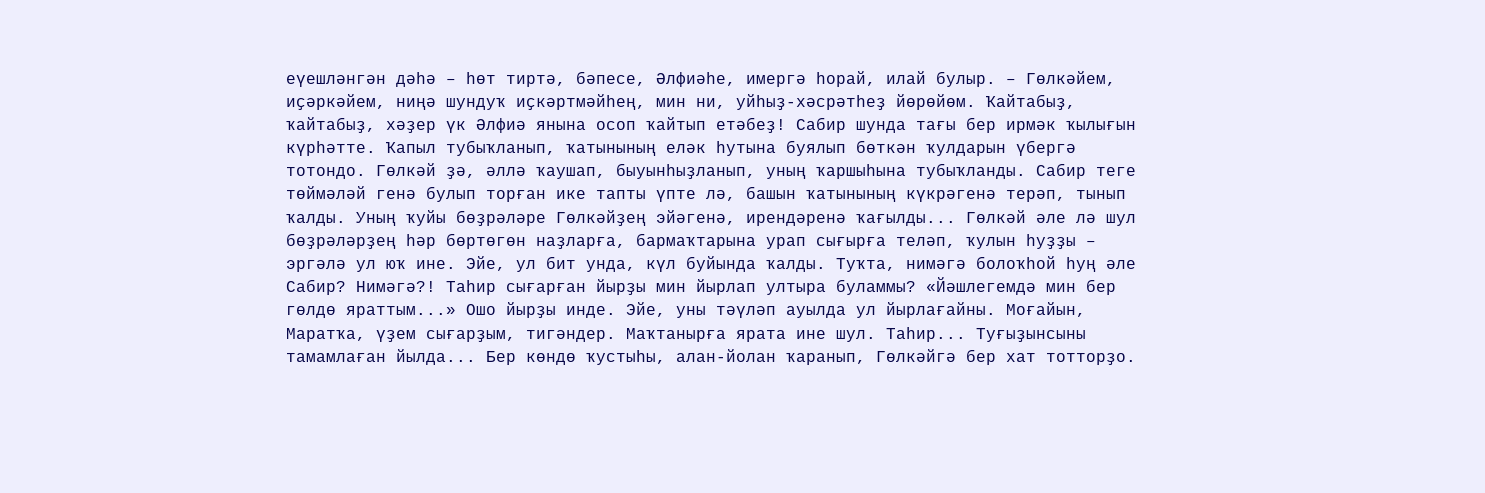еүешләнгән дәһә – һөт тиртә, бәпесе, Әлфиәһе, имергә һорай, илай булыр. – Гөлкәйем, иҫәркәйем, ниңә шундуҡ иҫкәртмәйһең, мин ни, уйһыҙ-хәсрәтһеҙ йөрөйөм. Ҡайтабыҙ, ҡайтабыҙ, хәҙер үк Әлфиә янына осоп ҡайтып етәбеҙ! Сабир шунда тағы бер ирмәк ҡылығын күрһәтте. Ҡапыл тубыҡланып, ҡатынының еләк һутына буялып бөткән ҡулдарын үбергә тотондо. Гөлкәй ҙә, әллә ҡаушап, быуынһыҙланып, уның ҡаршыһына тубыҡланды. Сабир теге төймәләй генә булып торған ике тапты үпте лә, башын ҡатынының күкрәгенә терәп, тынып ҡалды. Уның ҡуйы бөҙрәләре Гөлкәйҙең эйәгенә, ирендәренә ҡағылды... Гөлкәй әле лә шул бөҙрәләрҙең һәр бөртөгөн наҙларға, бармаҡтарына урап сығырға теләп, ҡулын һуҙҙы – эргәлә ул юҡ ине. Эйе, ул бит унда, күл буйында ҡалды. Туҡта, нимәгә болоҡһой һуң әле Сабир? Нимәгә?! Таһир сығарған йырҙы мин йырлап ултыра буламмы? «Йәшлегемдә мин бер гөлдө яраттым...» Ошо йырҙы инде. Эйе, уны тәүләп ауылда ул йырлағайны. Моғайын, Маратҡа, үҙем сығарҙым, тигәндер. Маҡтанырға ярата ине шул. Таһир... Туғыҙынсыны тамамлаған йылда... Бер көндө ҡустыһы, алан-йолан ҡаранып, Гөлкәйгә бер хат тотторҙо.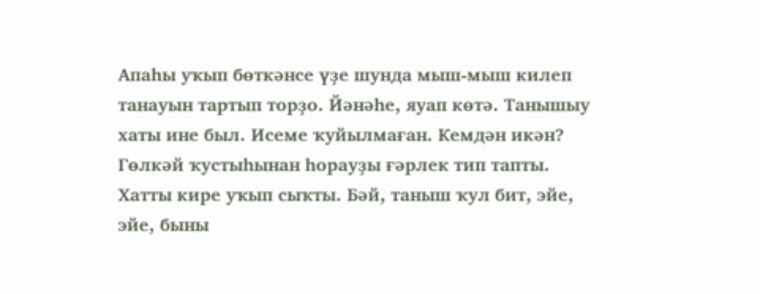Апаһы уҡып бөткәнсе үҙе шунда мыш-мыш килеп танауын тартып торҙо. Йәнәһе, яуап көтә. Танышыу хаты ине был. Исеме ҡуйылмаған. Кемдән икән? Гөлкәй ҡустыһынан һорауҙы ғәрлек тип тапты. Хатты кире уҡып сыҡты. Бәй, таныш ҡул бит, эйе, эйе, быны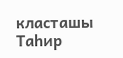класташы Таһир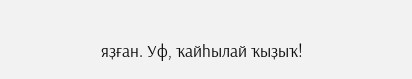яҙған. Уф, ҡайһылай ҡыҙыҡ!